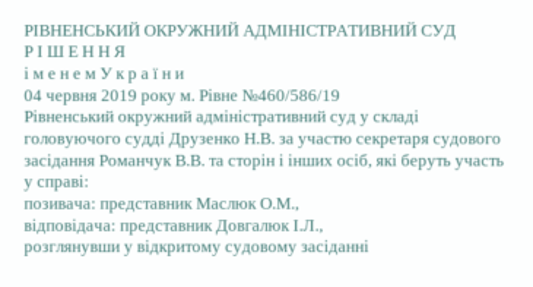РІВНЕНСЬКИЙ ОКРУЖНИЙ АДМІНІСТРАТИВНИЙ СУД
Р І Ш Е Н Н Я
і м е н е м У к р а ї н и
04 червня 2019 року м. Рівне №460/586/19
Рівненський окружний адміністративний суд у складі головуючого судді Друзенко Н.В. за участю секретаря судового засідання Романчук В.В. та сторін і інших осіб, які беруть участь у справі:
позивача: представник Маслюк О.М.,
відповідача: представник Довгалюк І.Л.,
розглянувши у відкритому судовому засіданні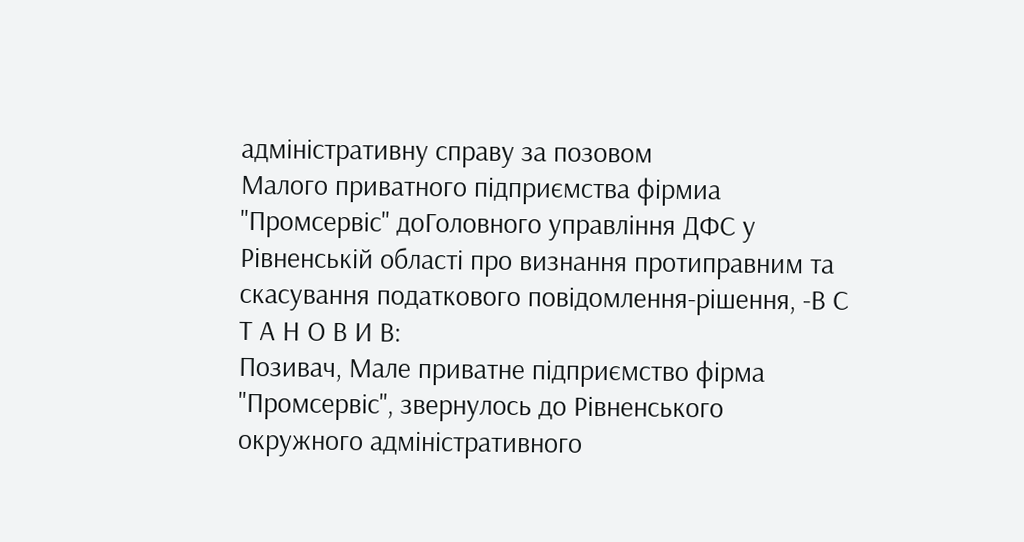адміністративну справу за позовом
Малого приватного підприємства фірмиа "Промсервіс" доГоловного управління ДФС у Рівненській області про визнання протиправним та скасування податкового повідомлення-рішення, -В С Т А Н О В И В:
Позивач, Мале приватне підприємство фірма "Промсервіс", звернулось до Рівненського окружного адміністративного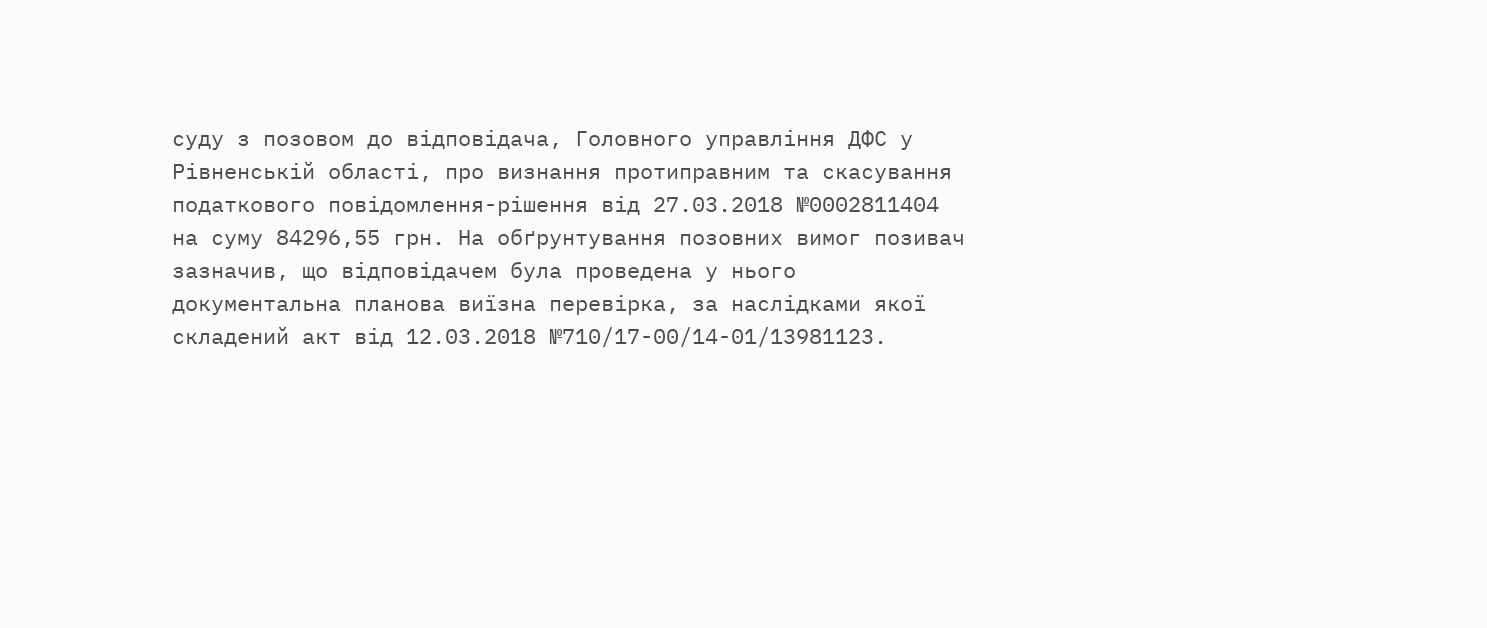суду з позовом до відповідача, Головного управління ДФС у Рівненській області, про визнання протиправним та скасування податкового повідомлення-рішення від 27.03.2018 №0002811404 на суму 84296,55 грн. На обґрунтування позовних вимог позивач зазначив, що відповідачем була проведена у нього документальна планова виїзна перевірка, за наслідками якої складений акт від 12.03.2018 №710/17-00/14-01/13981123.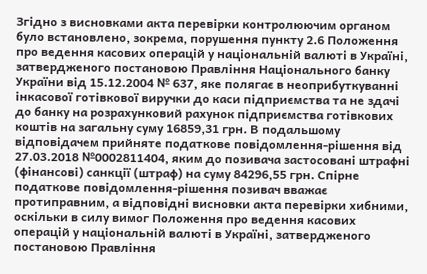Згідно з висновками акта перевірки контролюючим органом було встановлено, зокрема, порушення пункту 2.6 Положення про ведення касових операцій у національній валюті в Україні, затвердженого постановою Правління Національного банку України від 15.12.2004 № 637, яке полягає в неоприбуткуванні інкасової готівкової виручки до каси підприємства та не здачі до банку на розрахунковий рахунок підприємства готівкових коштів на загальну суму 16859,31 грн. В подальшому відповідачем прийняте податкове повідомлення-рішення від 27.03.2018 №0002811404, яким до позивача застосовані штрафні (фінансові) санкції (штраф) на суму 84296,55 грн. Спірне податкове повідомлення-рішення позивач вважає протиправним, а відповідні висновки акта перевірки хибними, оскільки в силу вимог Положення про ведення касових операцій у національній валюті в Україні, затвердженого постановою Правління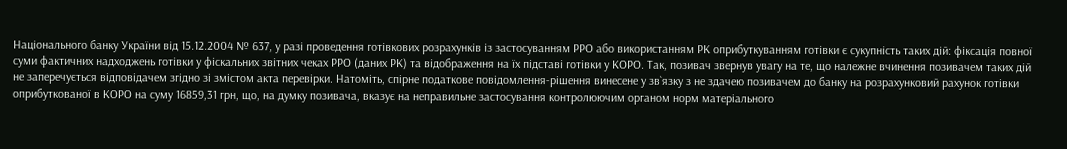Національного банку України від 15.12.2004 № 637, у разі проведення готівкових розрахунків із застосуванням РРО або використанням РК оприбуткуванням готівки є сукупність таких дій: фіксація повної суми фактичних надходжень готівки у фіскальних звітних чеках РРО (даних РК) та відображення на їх підставі готівки у КОРО. Так, позивач звернув увагу на те, що належне вчинення позивачем таких дій не заперечується відповідачем згідно зі змістом акта перевірки. Натоміть, спірне податкове повідомлення-рішення винесене у зв`язку з не здачею позивачем до банку на розрахунковий рахунок готівки оприбуткованої в КОРО на суму 16859,31 грн, що, на думку позивача, вказує на неправильне застосування контролюючим органом норм матеріального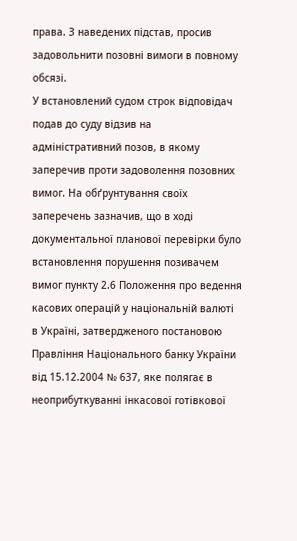права. З наведених підстав, просив задовольнити позовні вимоги в повному обсязі.
У встановлений судом строк відповідач подав до суду відзив на адміністративний позов, в якому заперечив проти задоволення позовних вимог. На обґрунтування своїх заперечень зазначив, що в ході документальної планової перевірки було встановлення порушення позивачем вимог пункту 2.6 Положення про ведення касових операцій у національній валюті в Україні, затвердженого постановою Правління Національного банку України від 15.12.2004 № 637, яке полягає в неоприбуткуванні інкасової готівкової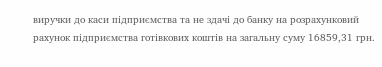виручки до каси підприємства та не здачі до банку на розрахунковий рахунок підприємства готівкових коштів на загальну суму 16859,31 грн.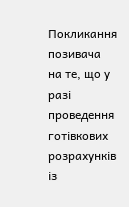Покликання позивача на те, що у разі проведення готівкових розрахунків із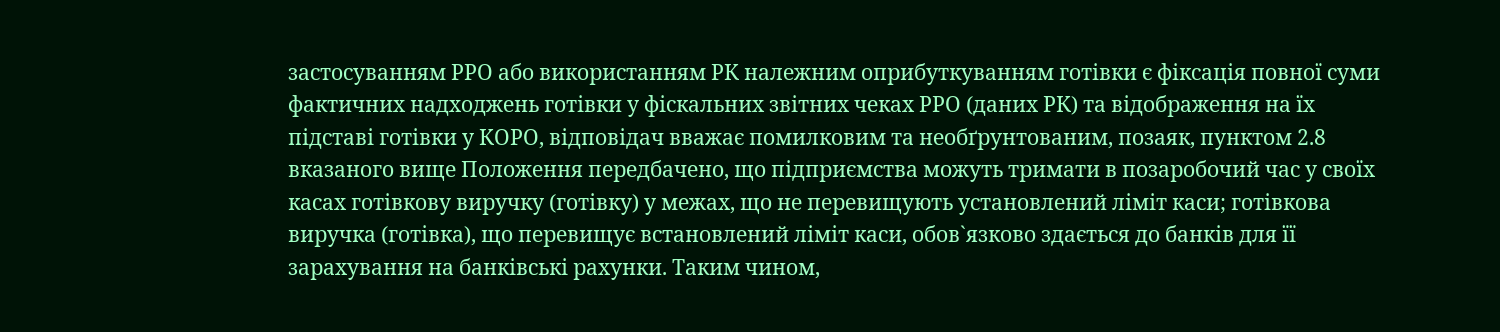застосуванням РРО або використанням РК належним оприбуткуванням готівки є фіксація повної суми фактичних надходжень готівки у фіскальних звітних чеках РРО (даних РК) та відображення на їх підставі готівки у КОРО, відповідач вважає помилковим та необґрунтованим, позаяк, пунктом 2.8 вказаного вище Положення передбачено, що підприємства можуть тримати в позаробочий час у своїх касах готівкову виручку (готівку) у межах, що не перевищують установлений ліміт каси; готівкова виручка (готівка), що перевищує встановлений ліміт каси, обов`язково здається до банків для її зарахування на банківські рахунки. Таким чином,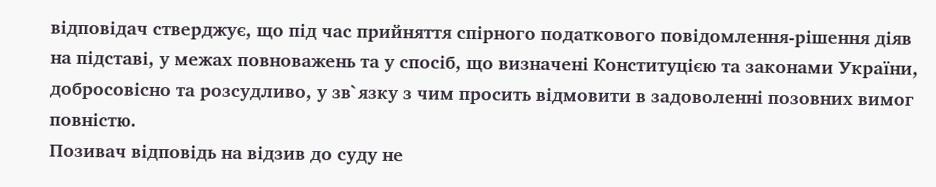відповідач стверджує, що під час прийняття спірного податкового повідомлення-рішення діяв на підставі, у межах повноважень та у спосіб, що визначені Конституцією та законами України, добросовісно та розсудливо, у зв`язку з чим просить відмовити в задоволенні позовних вимог повністю.
Позивач відповідь на відзив до суду не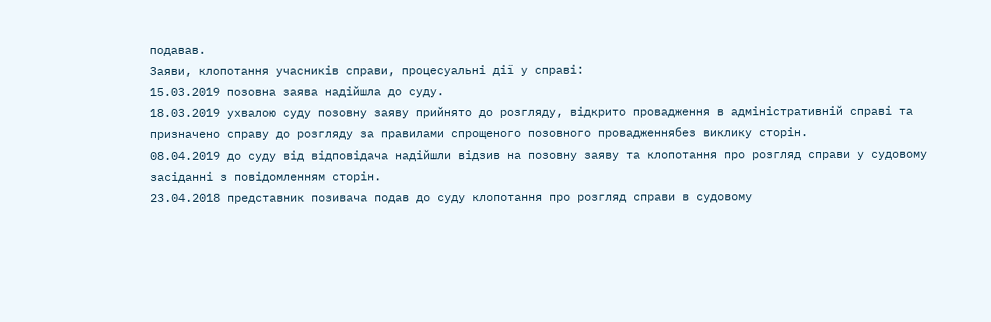подавав.
Заяви, клопотання учасників справи, процесуальні дії у справі:
15.03.2019 позовна заява надійшла до суду.
18.03.2019 ухвалою суду позовну заяву прийнято до розгляду, відкрито провадження в адміністративній справі та призначено справу до розгляду за правилами спрощеного позовного провадженнябез виклику сторін.
08.04.2019 до суду від відповідача надійшли відзив на позовну заяву та клопотання про розгляд справи у судовому засіданні з повідомленням сторін.
23.04.2018 представник позивача подав до суду клопотання про розгляд справи в судовому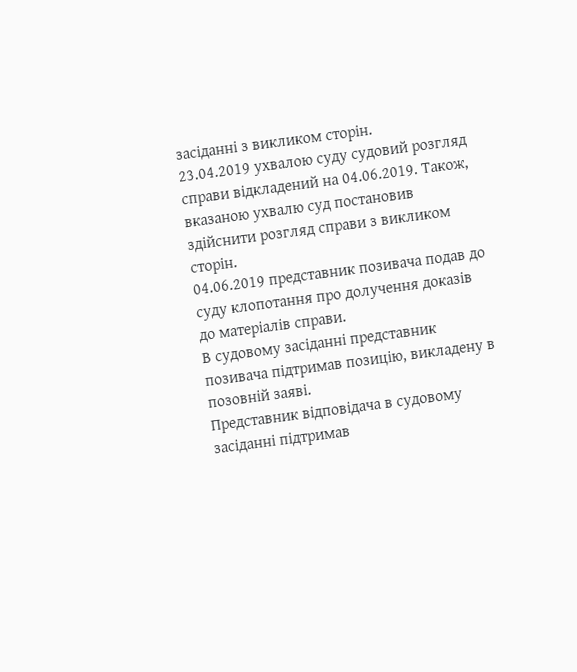засіданні з викликом сторін.
23.04.2019 ухвалою суду судовий розгляд справи відкладений на 04.06.2019. Також, вказаною ухвалю суд постановив здійснити розгляд справи з викликом сторін.
04.06.2019 представник позивача подав до суду клопотання про долучення доказів до матеріалів справи.
В судовому засіданні представник позивача підтримав позицію, викладену в позовній заяві.
Представник відповідача в судовому засіданні підтримав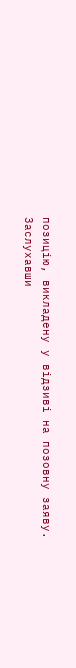позицію, викладену у відзиві на позовну заяву.
Заслухавши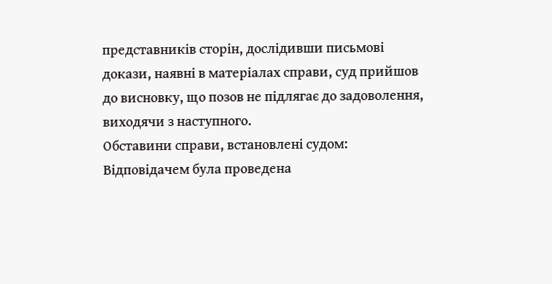представників сторін, дослідивши письмові докази, наявні в матеріалах справи, суд прийшов до висновку, що позов не підлягає до задоволення, виходячи з наступного.
Обставини справи, встановлені судом:
Відповідачем була проведена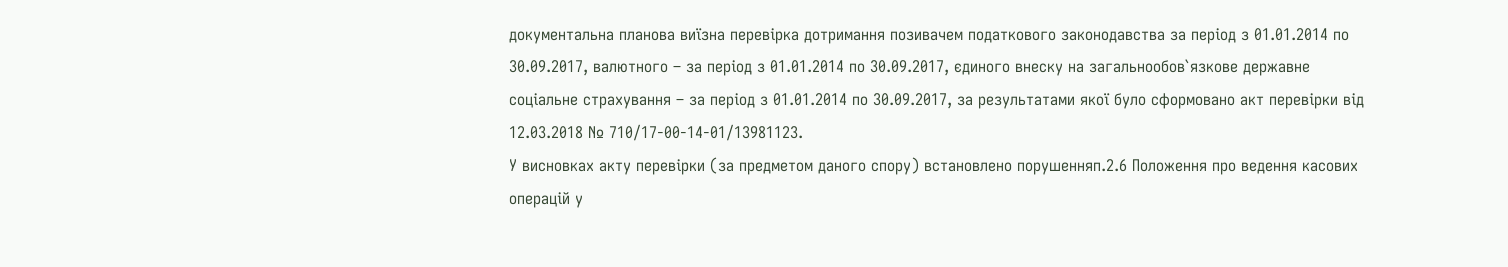документальна планова виїзна перевірка дотримання позивачем податкового законодавства за період з 01.01.2014 по 30.09.2017, валютного – за період з 01.01.2014 по 30.09.2017, єдиного внеску на загальнообов`язкове державне соціальне страхування – за період з 01.01.2014 по 30.09.2017, за результатами якої було сформовано акт перевірки від 12.03.2018 № 710/17-00-14-01/13981123.
У висновках акту перевірки (за предметом даного спору) встановлено порушенняп.2.6 Положення про ведення касових операцій у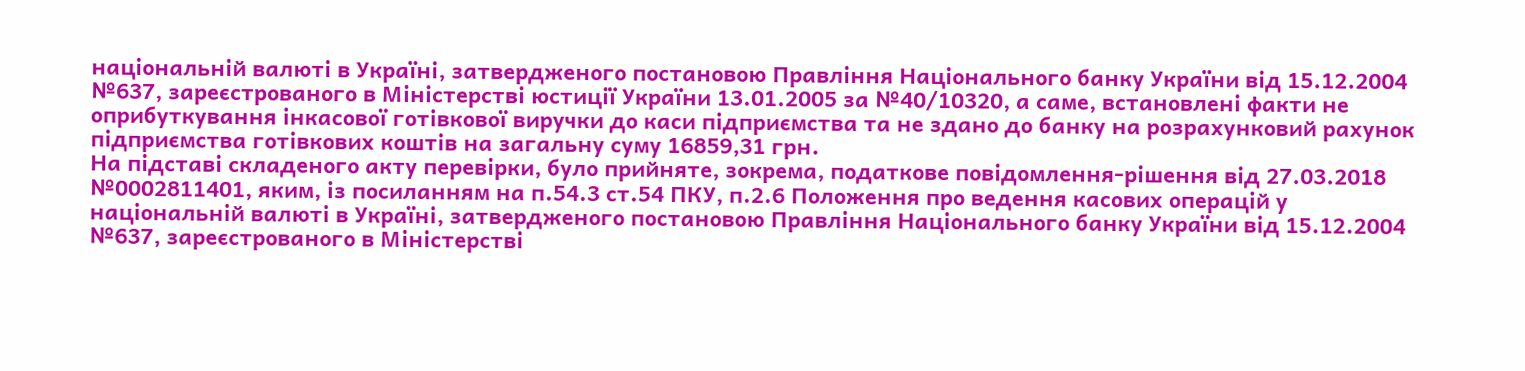національній валюті в Україні, затвердженого постановою Правління Національного банку України від 15.12.2004 №637, зареєстрованого в Міністерстві юстиції України 13.01.2005 за №40/10320, а саме, встановлені факти не оприбуткування інкасової готівкової виручки до каси підприємства та не здано до банку на розрахунковий рахунок підприємства готівкових коштів на загальну суму 16859,31 грн.
На підставі складеного акту перевірки, було прийняте, зокрема, податкове повідомлення-рішення від 27.03.2018 №0002811401, яким, із посиланням на п.54.3 ст.54 ПКУ, п.2.6 Положення про ведення касових операцій у національній валюті в Україні, затвердженого постановою Правління Національного банку України від 15.12.2004 №637, зареєстрованого в Міністерстві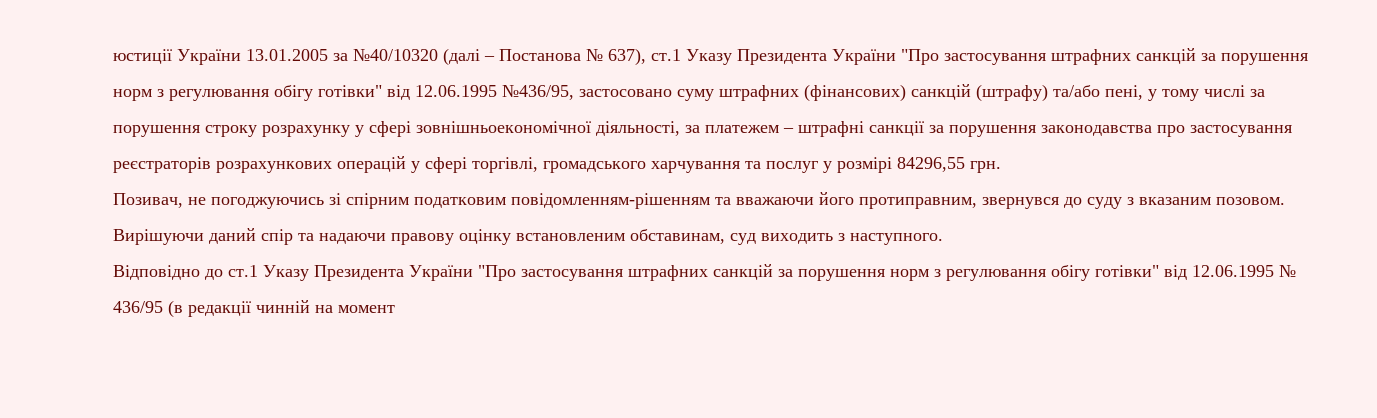юстиції України 13.01.2005 за №40/10320 (далі – Постанова № 637), ст.1 Указу Президента України "Про застосування штрафних санкцій за порушення норм з регулювання обігу готівки" від 12.06.1995 №436/95, застосовано суму штрафних (фінансових) санкцій (штрафу) та/або пені, у тому числі за порушення строку розрахунку у сфері зовнішньоекономічної діяльності, за платежем – штрафні санкції за порушення законодавства про застосування реєстраторів розрахункових операцій у сфері торгівлі, громадського харчування та послуг у розмірі 84296,55 грн.
Позивач, не погоджуючись зі спірним податковим повідомленням-рішенням та вважаючи його протиправним, звернувся до суду з вказаним позовом.
Вирішуючи даний спір та надаючи правову оцінку встановленим обставинам, суд виходить з наступного.
Відповідно до ст.1 Указу Президента України "Про застосування штрафних санкцій за порушення норм з регулювання обігу готівки" від 12.06.1995 № 436/95 (в редакції чинній на момент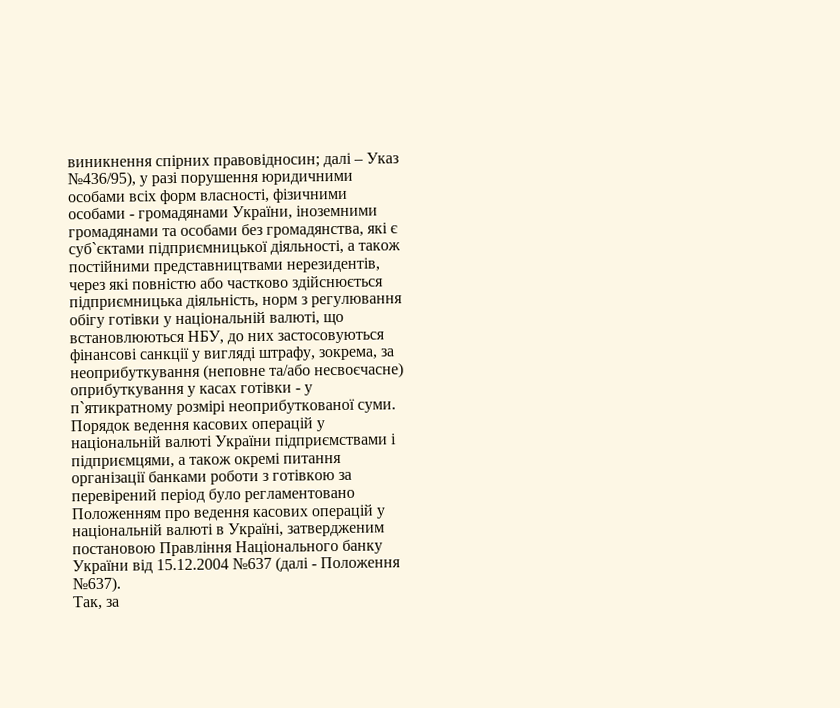виникнення спірних правовідносин; далі – Указ №436/95), у разі порушення юридичними особами всіх форм власності, фізичними особами - громадянами України, іноземними громадянами та особами без громадянства, які є суб`єктами підприємницької діяльності, а також постійними представництвами нерезидентів, через які повністю або частково здійснюється підприємницька діяльність, норм з регулювання обігу готівки у національній валюті, що встановлюються НБУ, до них застосовуються фінансові санкції у вигляді штрафу, зокрема, за неоприбуткування (неповне та/або несвоєчасне) оприбуткування у касах готівки - у п`ятикратному розмірі неоприбуткованої суми.
Порядок ведення касових операцій у національній валюті України підприємствами і підприємцями, а також окремі питання організації банками роботи з готівкою за перевірений період було регламентовано Положенням про ведення касових операцій у національній валюті в Україні, затвердженим постановою Правління Національного банку України від 15.12.2004 №637 (далі - Положення №637).
Так, за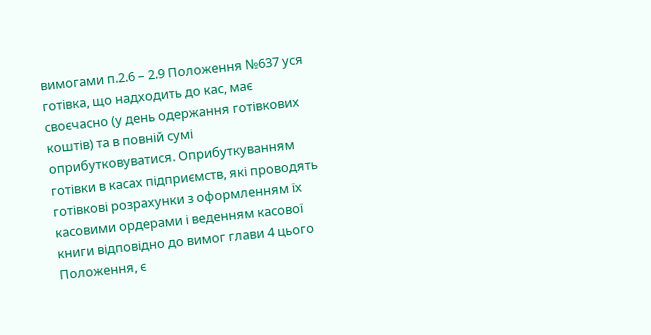вимогами п.2.6 – 2.9 Положення №637 уся готівка, що надходить до кас, має своєчасно (у день одержання готівкових коштів) та в повній сумі оприбутковуватися. Оприбуткуванням готівки в касах підприємств, які проводять готівкові розрахунки з оформленням їх касовими ордерами і веденням касової книги відповідно до вимог глави 4 цього Положення, є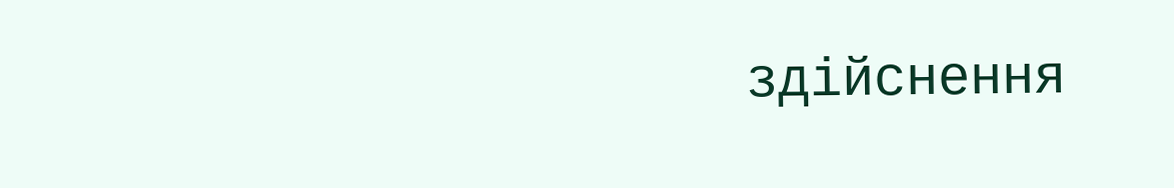здійснення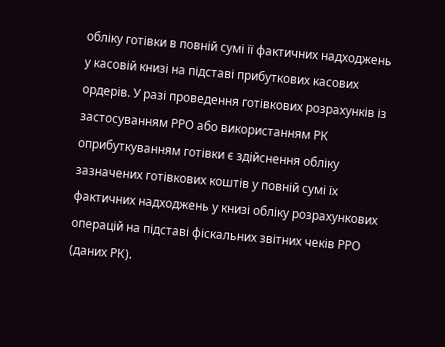обліку готівки в повній сумі її фактичних надходжень у касовій книзі на підставі прибуткових касових ордерів. У разі проведення готівкових розрахунків із застосуванням РРО або використанням РК оприбуткуванням готівки є здійснення обліку зазначених готівкових коштів у повній сумі їх фактичних надходжень у книзі обліку розрахункових операцій на підставі фіскальних звітних чеків РРО (даних РК).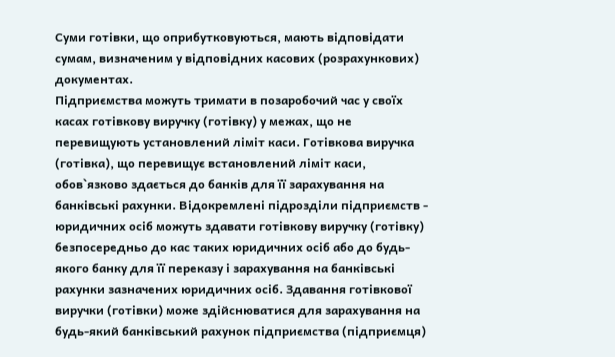Суми готівки, що оприбутковуються, мають відповідати сумам, визначеним у відповідних касових (розрахункових) документах.
Підприємства можуть тримати в позаробочий час у своїх касах готівкову виручку (готівку) у межах, що не перевищують установлений ліміт каси. Готівкова виручка (готівка), що перевищує встановлений ліміт каси, обов`язково здається до банків для її зарахування на банківські рахунки. Відокремлені підрозділи підприємств - юридичних осіб можуть здавати готівкову виручку (готівку) безпосередньо до кас таких юридичних осіб або до будь-якого банку для її переказу і зарахування на банківські рахунки зазначених юридичних осіб. Здавання готівкової виручки (готівки) може здійснюватися для зарахування на будь-який банківський рахунок підприємства (підприємця)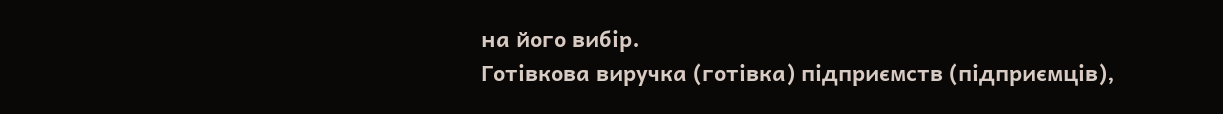на його вибір.
Готівкова виручка (готівка) підприємств (підприємців),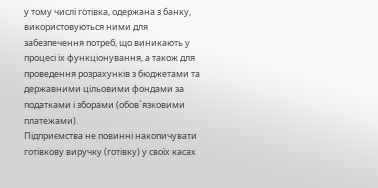у тому числі готівка, одержана з банку, використовуються ними для забезпечення потреб, що виникають у процесі їх функціонування, а також для проведення розрахунків з бюджетами та державними цільовими фондами за податками і зборами (обов`язковими платежами).
Підприємства не повинні накопичувати готівкову виручку (готівку) у своїх касах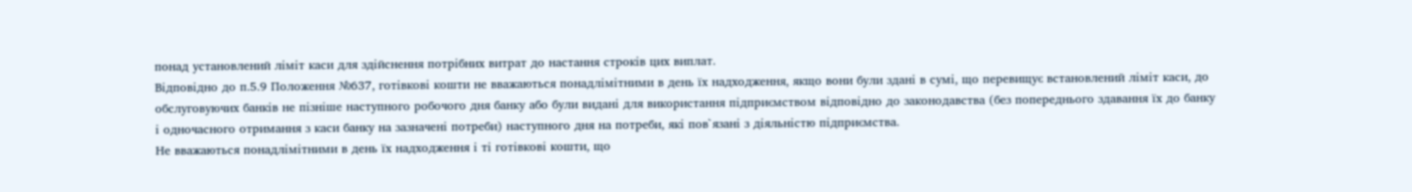понад установлений ліміт каси для здійснення потрібних витрат до настання строків цих виплат.
Відповідно до п.5.9 Положення №637, готівкові кошти не вважаються понадлімітними в день їх надходження, якщо вони були здані в сумі, що перевищує встановлений ліміт каси, до обслуговуючих банків не пізніше наступного робочого дня банку або були видані для використання підприємством відповідно до законодавства (без попереднього здавання їх до банку і одночасного отримання з каси банку на зазначені потреби) наступного дня на потреби, які пов`язані з діяльністю підприємства.
Не вважаються понадлімітними в день їх надходження і ті готівкові кошти, що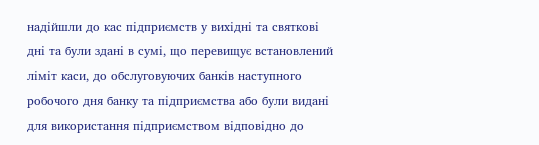надійшли до кас підприємств у вихідні та святкові дні та були здані в сумі, що перевищує встановлений ліміт каси, до обслуговуючих банків наступного робочого дня банку та підприємства або були видані для використання підприємством відповідно до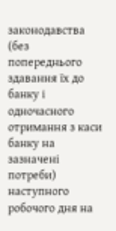законодавства (без попереднього здавання їх до банку і одночасного отримання з каси банку на зазначені потреби) наступного робочого дня на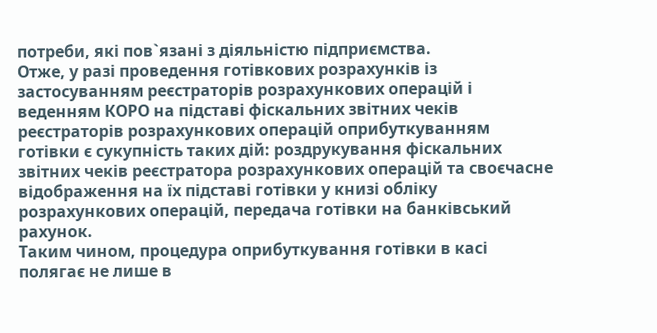потреби, які пов`язані з діяльністю підприємства.
Отже, у разі проведення готівкових розрахунків із застосуванням реєстраторів розрахункових операцій і веденням КОРО на підставі фіскальних звітних чеків реєстраторів розрахункових операцій оприбуткуванням готівки є сукупність таких дій: роздрукування фіскальних звітних чеків реєстратора розрахункових операцій та своєчасне відображення на їх підставі готівки у книзі обліку розрахункових операцій, передача готівки на банківський рахунок.
Таким чином, процедура оприбуткування готівки в касі полягає не лише в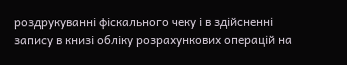роздрукуванні фіскального чеку і в здійсненні запису в книзі обліку розрахункових операцій на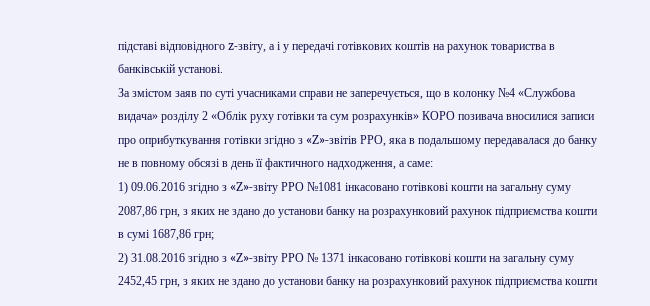підставі відповідного z-звіту, а і у передачі готівкових коштів на рахунок товариства в банківській установі.
За змістом заяв по суті учасниками справи не заперечується, що в колонку №4 «Службова видача» розділу 2 «Облік руху готівки та сум розрахунків» КОРО позивача вносилися записи про оприбуткування готівки згідно з «Z»-звітів РРО, яка в подальшому передавалася до банку не в повному обсязі в день її фактичного надходження, а саме:
1) 09.06.2016 згідно з «Z»-звіту РРО №1081 інкасовано готівкові кошти на загальну суму 2087,86 грн, з яких не здано до установи банку на розрахунковий рахунок підприємства кошти в сумі 1687,86 грн;
2) 31.08.2016 згідно з «Z»-звіту РРО № 1371 інкасовано готівкові кошти на загальну суму 2452,45 грн, з яких не здано до установи банку на розрахунковий рахунок підприємства кошти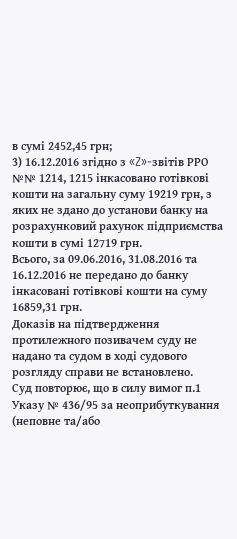в сумі 2452,45 грн;
3) 16.12.2016 згідно з «Z»-звітів РРО №№ 1214, 1215 інкасовано готівкові кошти на загальну суму 19219 грн, з яких не здано до установи банку на розрахунковий рахунок підприємства кошти в сумі 12719 грн.
Всього, за 09.06.2016, 31.08.2016 та 16.12.2016 не передано до банку інкасовані готівкові кошти на суму 16859,31 грн.
Доказів на підтвердження протилежного позивачем суду не надано та судом в ході судового розгляду справи не встановлено.
Суд повторює, що в силу вимог п.1 Указу № 436/95 за неоприбуткування (неповне та/або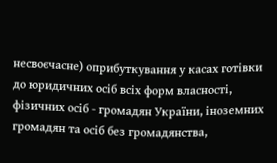несвоєчасне) оприбуткування у касах готівки до юридичних осіб всіх форм власності, фізичних осіб - громадян України, іноземних громадян та осіб без громадянства,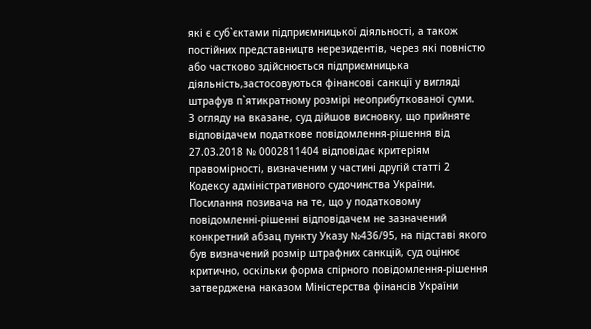які є суб`єктами підприємницької діяльності, а також постійних представництв нерезидентів, через які повністю або частково здійснюється підприємницька діяльність,застосовуються фінансові санкції у вигляді штрафув п`ятикратному розмірі неоприбуткованої суми.
З огляду на вказане, суд дійшов висновку, що прийняте відповідачем податкове повідомлення-рішення від 27.03.2018 № 0002811404 відповідає критеріям правомірності, визначеним у частині другій статті 2 Кодексу адміністративного судочинства України.
Посилання позивача на те, що у податковому повідомленні-рішенні відповідачем не зазначений конкретний абзац пункту Указу №436/95, на підставі якого був визначений розмір штрафних санкцій, суд оцінює критично, оскільки форма спірного повідомлення-рішення затверджена наказом Міністерства фінансів України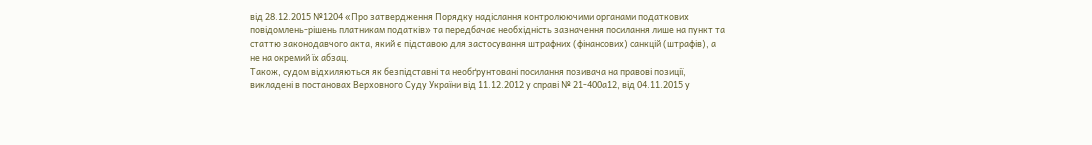від 28.12.2015 №1204 «Про затвердження Порядку надіслання контролюючими органами податкових повідомлень-рішень платникам податків» та передбачає необхідність зазначення посилання лише на пункт та статтю законодавчого акта, який є підставою для застосування штрафних (фінансових) санкцій (штрафів), а не на окремий їх абзац.
Також, судом відхиляються як безпідставні та необґрунтовані посилання позивача на правові позиції, викладені в постановах Верховного Суду України від 11.12.2012 у справі № 21-400а12, від 04.11.2015 у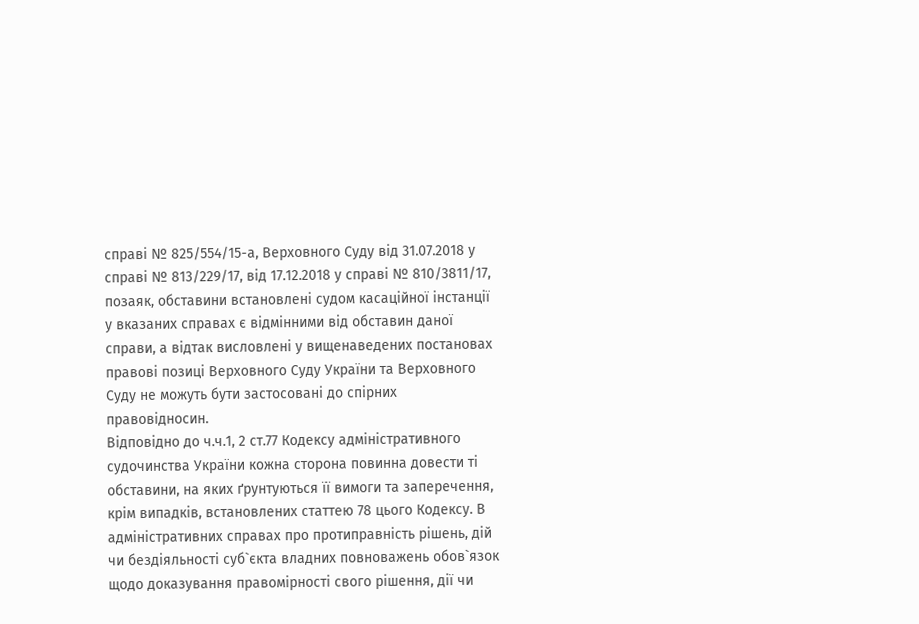справі № 825/554/15-а, Верховного Суду від 31.07.2018 у справі № 813/229/17, від 17.12.2018 у справі № 810/3811/17, позаяк, обставини встановлені судом касаційної інстанції у вказаних справах є відмінними від обставин даної справи, а відтак висловлені у вищенаведених постановах правові позиці Верховного Суду України та Верховного Суду не можуть бути застосовані до спірних правовідносин.
Відповідно до ч.ч.1, 2 ст.77 Кодексу адміністративного судочинства України кожна сторона повинна довести ті обставини, на яких ґрунтуються її вимоги та заперечення, крім випадків, встановлених статтею 78 цього Кодексу. В адміністративних справах про протиправність рішень, дій чи бездіяльності суб`єкта владних повноважень обов`язок щодо доказування правомірності свого рішення, дії чи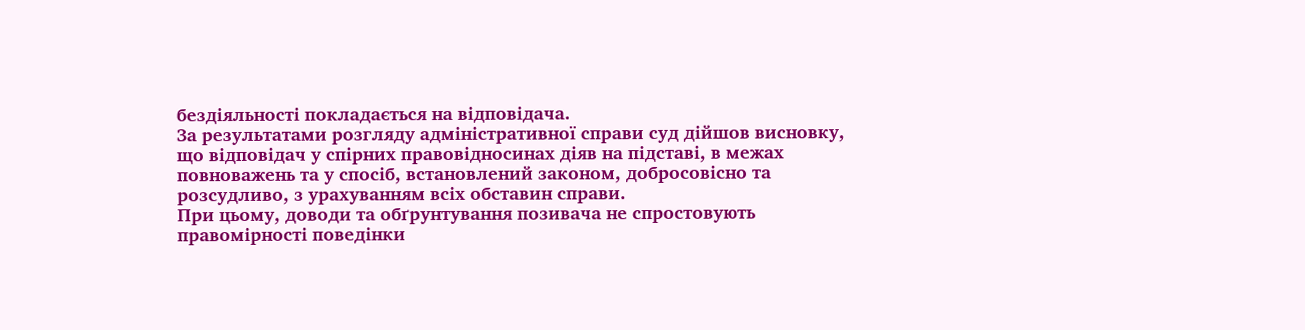бездіяльності покладається на відповідача.
За результатами розгляду адміністративної справи суд дійшов висновку, що відповідач у спірних правовідносинах діяв на підставі, в межах повноважень та у спосіб, встановлений законом, добросовісно та розсудливо, з урахуванням всіх обставин справи.
При цьому, доводи та обґрунтування позивача не спростовують правомірності поведінки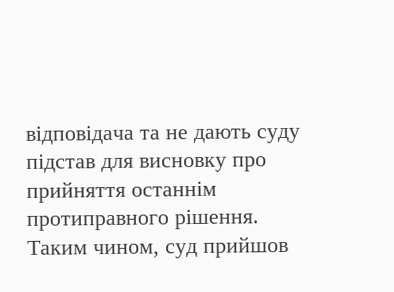відповідача та не дають суду підстав для висновку про прийняття останнім протиправного рішення.
Таким чином, суд прийшов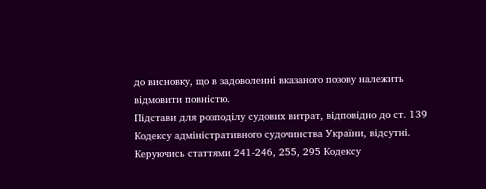до висновку, що в задоволенні вказаного позову належить відмовити повністю.
Підстави для розподілу судових витрат, відповідно до ст. 139 Кодексу адміністративного судочинства України, відсутні.
Керуючись статтями 241-246, 255, 295 Кодексу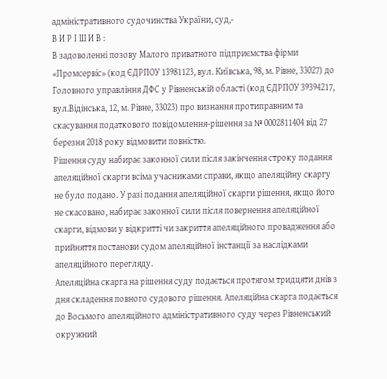адміністративного судочинства України, суд,-
В И Р І Ш И В :
В задоволенні позову Малого приватного підприємства фірми «Промсервіс» (код ЄДРПОУ 13981123, вул. Київська, 98, м. Рівне, 33027) до Головного управління ДФС у Рівненській області (код ЄДРПОУ 39394217, вул.Відінська, 12, м. Рівне, 33023) про визнання протиправним та скасування податкового повідомлення-рішення за № 0002811404 від 27 березня 2018 року відмовити повністю.
Рішення суду набирає законної сили після закінчення строку подання апеляційної скарги всіма учасниками справи, якщо апеляційну скаргу не було подано. У разі подання апеляційної скарги рішення, якщо його не скасовано, набирає законної сили після повернення апеляційної скарги, відмови у відкритті чи закриття апеляційного провадження або прийняття постанови судом апеляційної інстанції за наслідками апеляційного перегляду.
Апеляційна скарга на рішення суду подається протягом тридцяти днів з дня складення повного судового рішення. Апеляційна скарга подається до Восьмого апеляційного адміністративного суду через Рівненський окружний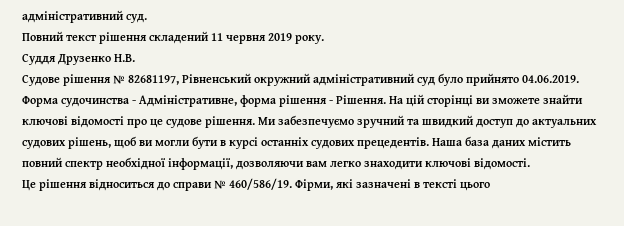адміністративний суд.
Повний текст рішення складений 11 червня 2019 року.
Суддя Друзенко Н.В.
Судове рішення № 82681197, Рівненський окружний адміністративний суд було прийнято 04.06.2019. Форма судочинства - Адміністративне, форма рішення - Рішення. На цій сторінці ви зможете знайти ключові відомості про це судове рішення. Ми забезпечуємо зручний та швидкий доступ до актуальних судових рішень, щоб ви могли бути в курсі останніх судових прецедентів. Наша база даних містить повний спектр необхідної інформації, дозволяючи вам легко знаходити ключові відомості.
Це рішення відноситься до справи № 460/586/19. Фірми, які зазначені в тексті цього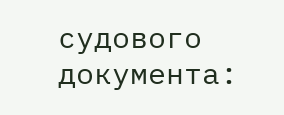судового документа: